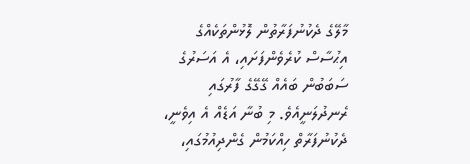މާލޭގެ ދެކުނުފަރާތުން ލޮޅުންތަކެއްގެ އިޙުސާސް ކުރެވެންފަށައި، އެ އަސަރުގެ ސަބަބުން ބައެއް ގޭގޭގެ ފާރުގައި ރެނދުލަނީއެވެ. މި ބުނާ އަޑެއް އެ އިވެނީ، ދެކުނުފަރާތް ހިއްކަމުން ގެންދިއުމުގައި،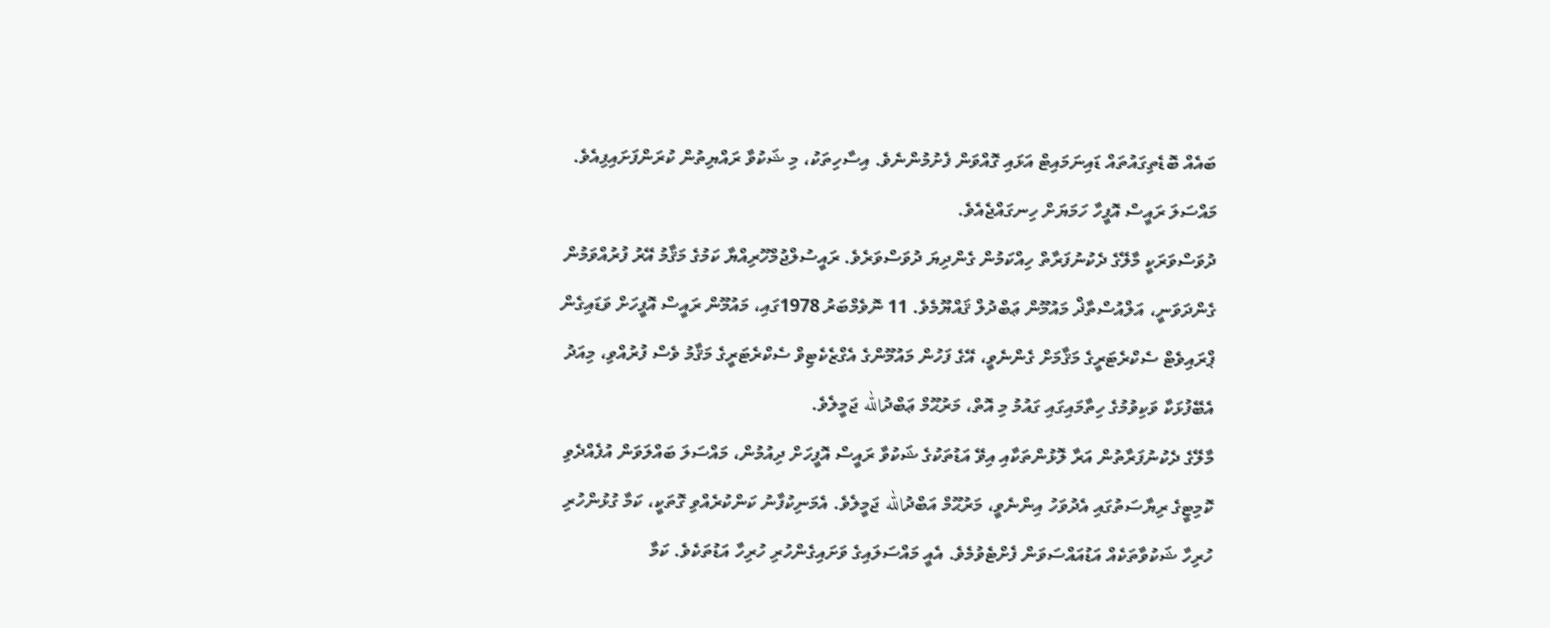ބައެއް ބޮޑެތިގައުތައް ޑައިނަމައިޓް އަޅައި ގޮއްވަން ފެށުމުންނެވެ. އިސާހިތަކު، މި ޝަކުވާ ރައްޔިތުން ކުރަންފަށައިފިއެވެ. މައްސަލަ ރައީސް އޮފީހާ ހަމަޔަށް ހިނގައްޖެއެވެ.
ދުވަސްވަރަކީ މާލޭގެ ދެކުނުފަރާތް ހިއްކަމުން ގެންދިޔަ ދުވަސްވަރެވެ. ރައީސުލްޖުމްހޫރިއްޔާ ކަމުގެ މަޤާމު އޭރު ފުރުއްވަމުން ގެންދަވަނީ، އަލްއުސްތާޛް މައުމޫން ޢަބްދުލް ޤައްޔޫމެވެ. 11 ނޮވެމްބަރު 1978ގައި، މައުމޫން ރައީސް އޮފީހަށް ވަޑައިގެން ޕްރައިވެޓް ސެކްރެޓަރީގެ މަޤާމަށް ގެންނެވީ، އޭގެ ފަހުން މައުމޫންގެ އެގްޒެކެޓިވް ސެކްރެޓަރީގެ މަޤާމު ވެސް ފުރުއްވި، މިއަދު އެބޭފުޅަކާ ވަކިވުމުގެ ހިތާމައިގައި ގައުމު މި އޮތް، މަރުޙޫމް ޢަބްދުالله ޖަމީލެވެ.
މާލޭގެ ދެކުނުފަރާތުން އަރާ ލޮޅުންތަކާއި އިވޭ އަޑުތަކުގެ ޝަކުވާ ރައީސް އޮފީހަށް ދިއުމުން، މައްސަލަ ބައްލަވަން އުފެއްދެވި ކޮމިޓީގެ ރިޔާސަތުގައި އެދުވަހު އިންނެވީ، މަރުޙޫމް އަބްދުالله ޖަމީލެވެ. އެމަނިކުފާނު ކަންކުރެއްވި ގޮތަކީ، ކަމާ ގުޅުންހުރި ހުރިހާ ޝަކުވާތަކެއް އަޑުއައްސަވަން ފެށްޓެވުމެވެ. އެއީ މައްސަލައިގެ ވަށައިގެންހުރި ހުރިހާ އަޑުތަކެވެ. ކަމާ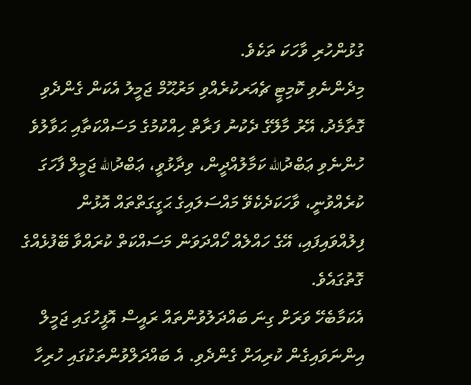ގުޅުންހުރި ވާހަކަ ތަކެވެ.
މިދެންނެވި ކޮމިޓީ ޗެއަރކުރެއްވި މަރުޙޫމް ޖަމީލު އެކަން ގެންދެވި ގޮތާމެދު، އޭރު މާލޭގެ ދެކުނު ފަރާތް ހިއްކުމުގެ މަސައްކަތާއި ޙަވާލުވެ ހުންނެވި ޢަބްދުالله ކަމާލުއްދީން، ވިދާޅުވީ، ޢަބްދުالله ޖަމީލް ފާހަގަ ކުރެއްވުނީ، ވާހަކަދެކެވޭ މައްސަލައިގެ ޙަގީގަތްތައް އޮޅުން ފިލުއްވައިފައި، އޭގެ ހައްލެއް ހޯއްދަވަން މަސައްކަތް ކުރައްވާ ބޭފުޅެއްގެ ގޮތުގައެވެ.
އެކަމާބެހޭ ވަރަށް ގިނަ ބައްދަލުވުންތައް ރައީސް އޮފީހުގައި ޖަމީލް އިންނަވައިގެން ކުރިއަށް ގެންދެވި. އެ ބައްދަލްވުންތަކުގައި ހުރިހާ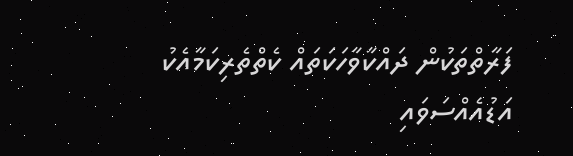ފަރާތްތަކުން ދައްކާވާހަކަތައް ކެތްތެރިކަމާއެކު އަޑުއެއްސަވައި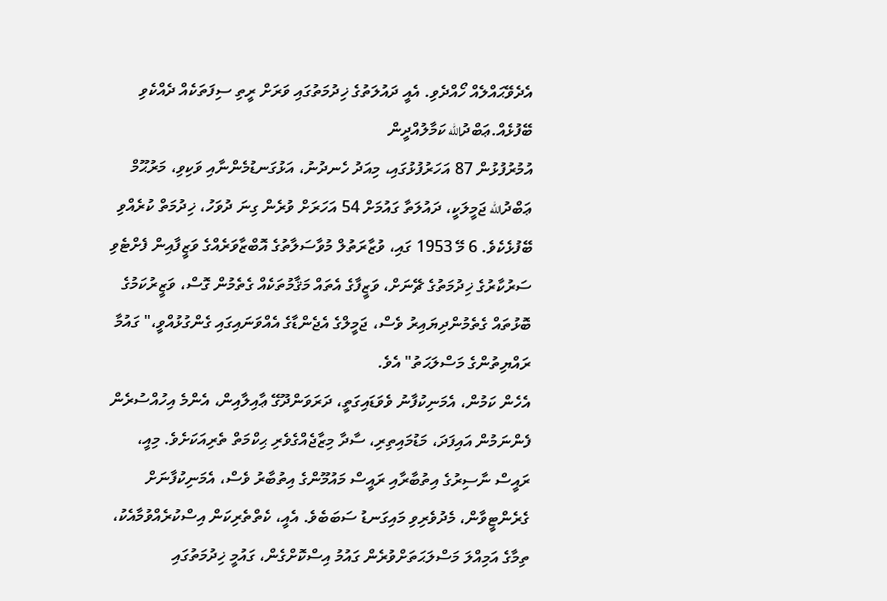އެދެވޭޙައްލެއް ހޯއްދެވި. އެއީ ދައުލަތުގެ ޚިދުމަތުގައި ވަރަށް ރީތި ސިފަތަކެއް ދެއްކެވި ބޭފުޅެއް.ޢަބްދުالله ކަމާލުއްދީން
އުމުރުފުޅުން 87 އަހަރުފުޅުގައި، މިއަދު ހެނދުނު، އަޅުގަނޑުމެންނާއި ވަކިވި، މަރުޙޫމް ޢަބްދުالله ޖަމީލަކީ، ދައުލަތާ ގައުމަށް 54 އަހަރަށް ވުރެން ގިނަ ދުވަހު، ޚިދުމަތް ކުރެއްވި ބޭފުޅެކެވެ. 6 މޭ 1953 ގައި، ވުޒާރަތުލް މުވާސަލާތުގެ އޮބްޒާވަރެއްގެ ވަޒީފާއިން ފެށްޓެވި ސަރުކާރުގެ ޚިދުމަތުގެ ޗޭނަށް، ވަޒީފާގެ އެތައް މަޤާމުތަކެއް ގެތެމުން ގޮސް، ވަޒީރުކަމުގެ ބޮޅުތައް ގެތެމުންދިޔައިރު ވެސް، ޖަމީލްގެ އެޖެންޑާގެ އެއްވަނައިގައި ގެންގުޅުއްވީ،" ގައުމާ ރައްޔިތުންގެ މަސްލަޙަތު" އެވެ.
އެހެން ކަމުން، އެމަނިކުފާނު ވެވަޑައިގަތީ، ދަރަވަންދޫގޭ ޢާއިލާއިން، އެންމެ އިހުއްސުރެން ފެންނަމުން އައިފަދަ، މަޑުމައިތިރި، ސާދާ މިޒާޖެއްގެވެރި ޙިކްމަތް ތެރިއަކަށެވެ. މިއީ، ރައީސް ނާސިރުގެ އިތުބާރާއި ރައީސް މައުމޫންގެ އިތުބާރު ވެސް، އެމަނިކުފާނަށް ގެރެންޓީވާން، މެދުވެރިވި މައިގަނޑު ސަބަބެވެ. އެއީ، ކެތްތެރިކަން އިސްކުރެއްވުމާއެކު، ތިމާގެ އަމިއްލަ މަސްލަޙަތަށްވުރެން ގައުމު އިސްކޮށްގެން، ގައުމީ ޚިދުމަތުގައި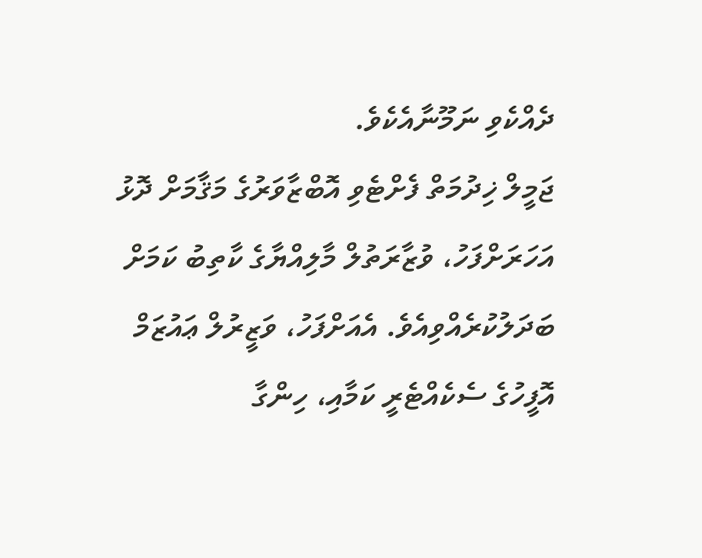ދެއްކެވި ނަމޫނާއެކެވެ.
ޖަމީލް ޚިދުމަތް ފެށްޓެވި އޮބްޒާވަރުގެ މަޤާމަށް ދޮޅު އަހަރަށްފަހު، ވުޒާރަތުލް މާލިއްޔާގެ ކާތިބު ކަމަށް ބަދަލުކުރެއްވިއެވެ. އެއަށްފަހު، ވަޒީރުލް ޢައުޒަމް އޮފީހުގެ ސެކެއްޓެރީ ކަމާއި، ހިންގާ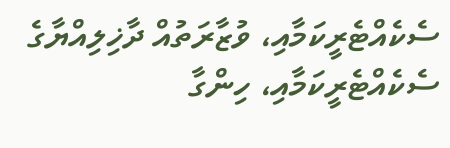ސެކެއްޓެރީކަމާއި، ވުޒާރަތުއް ދާޚިލިއްޔާގެ ސެކެއްޓެރީކަމާއި، ހިންގާ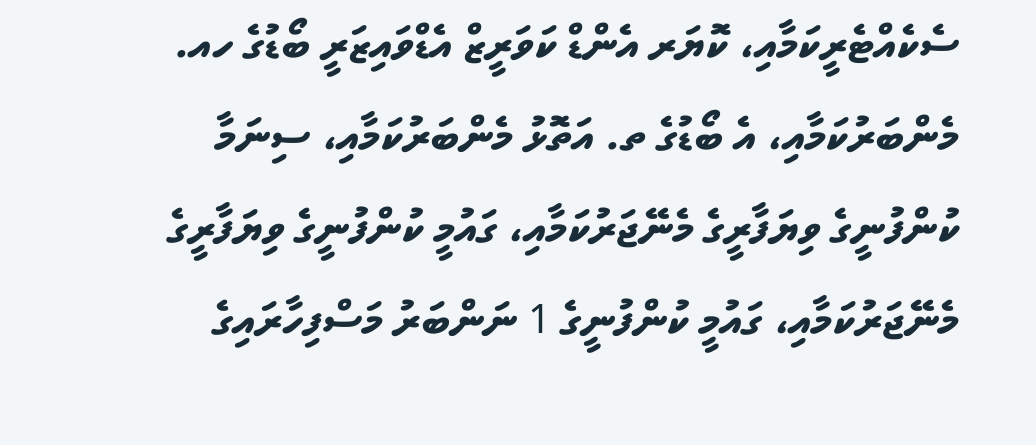ސެކެއްޓެރީކަމާއި، ކޮޔަރ އެންޑް ކަވަރީޒް އެޑްވައިޒަރީ ބޯޑުގެ ހއ. މެންބަރުކަމާއި، އެ ބޯޑުގެ ތ. އަތޮޅު މެންބަރުކަމާއި، ސިނަމާ ކުންފުނީގެ ވިޔަފާރީގެ މެނޭޖަރުކަމާއި، ގައުމީ ކުންފުނީގެ ވިޔަފާރީގެ މެނޭޖަރުކަމާއި، ގައުމީ ކުންފުނީގެ 1 ނަންބަރު މަސްފިހާރައިގެ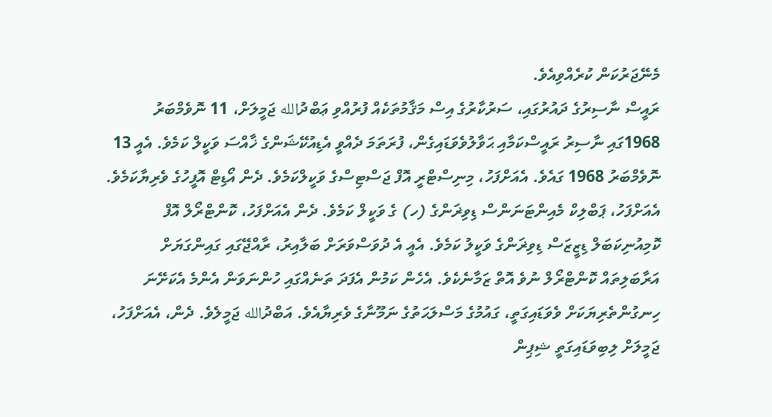މެނޭޖަރުކަން ކުރެއްވިއެވެ.
ރައީސް ނާސިރުގެ ދައުރުގައި، ސަރުކާރުގެ އިސް މަޤާމުތަކެއް ފުރުއްވި ޢަބްދުالله ޖަމީލަށް، 11 ނޮވެމްބަރު 1968ގައި ނާސިރު ރައީސްކަމާއި ޙަވާލުވެވަޑައިގެން، ފުރަތަމަ ދެއްވީ އެޑިއުކޭޝަންގެ ޚާއްސަ ވަކީލް ކަމެވެ. އެއީ 13 ނޮވެމްބަރު 1968 ގައެވެ. އެއަށްފަހު، މިނިސްޓްރީ އޮފް ޖަސްޓިސްގެ ވަކީލްކަމެވެ. ދެން އޯޑިޓް އޮފީހުގެ ވެރިޔާކަމެވެ. އެއަށްފަހު، ޕަބްލިކް މެއިންޓަނަންސް ޑިވިޜަންގެ (ހ) ގެ ވަކީލް ކަމެވެ. ދެން އެއަށްފަހު، ކޮންޓްރޯލް އޮފް ކޮމިއުނިކަބަލް ޑިޒީޒަސް ޑިވިޜަންގެ ވަކީލު ކަމެވެ. އެއީ އެ ދުވަސްވަރަށް ބަލާއިރު، ރާއްޖޭގައި ގައިންގަޔަށް އަރާބަލިތައް ކޮންޓްރޯލް ނުވެ އޮތް ޒަމާނެކެވެ. އެހެން ކަމުން އެފަދަ ތަނެއްގައި ހުންނަވަން އެންމެ އެކަށޭނަ ހިނގުންތެރިޔަކަށް ވެވަޑައިގަތީ، ގައުމުގެ މަސްލަޙަތުގެ ނަމޫނާގެ ވެރިޔާއެވެ. އަބްދުالله ޖަމީލެވެ. ދެން، އެއަށްފަހު، ޖަމީލަށް ލިބިވަޑައިގަތީ ޝިޕިން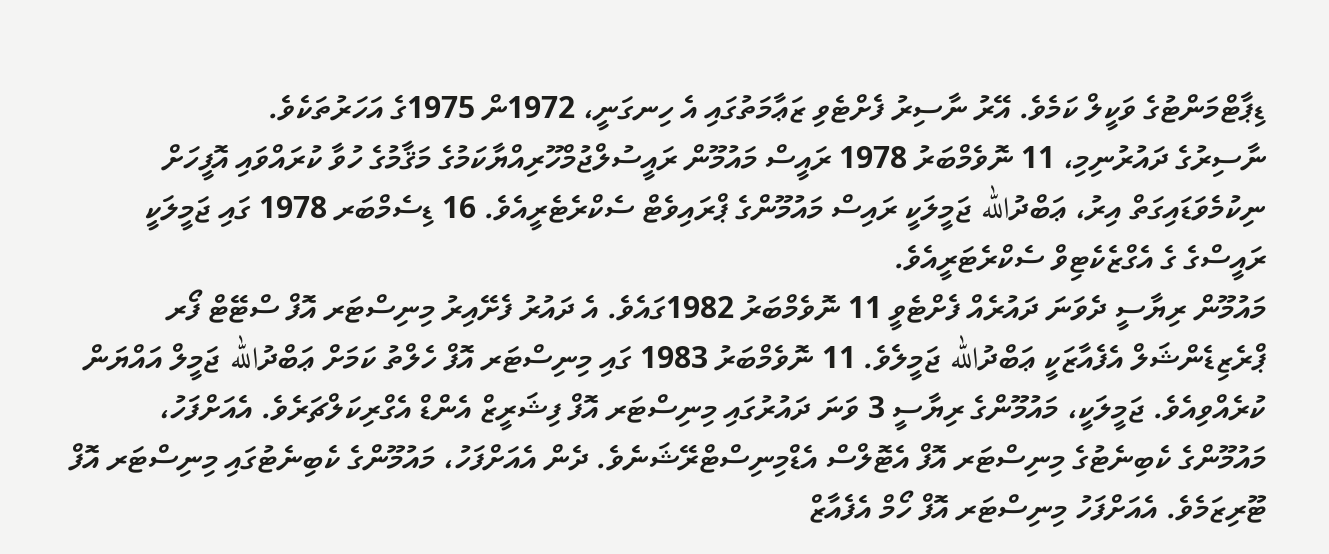ޑިޕާޓްމަންޓުގެ ވަކީލް ކަމެވެ. އޭރު ނާސިރު ފެށްޓެވި ޒަޢާމަތުގައި އެ ހިނގަނީ، 1972ން 1975ގެ އަހަރުތަކެވެ.
ނާސިރުގެ ދައުރުނިމި، 11 ނޮވެމްބަރު 1978 ރައީސް މައުމޫން ރައީސުލްޖުމްހޫރިއްޔާކަމުގެ މަޤާމުގެ ހުވާ ކުރައްވައި އޮފީހަށް ނިކުމެވަޑައިގަތް އިރު، ޢަބްދުالله ޖަމީލަކީ ރައިސް މައުމޫންގެ ޕްރައިވެޓް ސެކްރެޓެރީއެވެ. 16 ޑިސެމްބަރ 1978 ގައި ޖަމީލަކީ ރައީސްގެ ގެ އެގްޒެކެޓިވް ސެކްރެޓަރީއެވެ.
މައުމޫން ރިޔާސީ ދެވަނަ ދައުރެއް ފެށްޓެވީ 11 ނޮވެމްބަރު 1982ގައެވެ. އެ ދައުރު ފެށޭއިރު މިނިސްޓަރ އޮފް ސްޓޭޓް ފޯރ ޕްރެޒިޑެންޝަލް އެފެއާޒަކީ ޢަބްދުالله ޖަމީލެވެ. 11 ނޮވެމްބަރު 1983 ގައި މިނިސްޓަރ އޮފް ހެލްތު ކަމަށް ޢަބްދުالله ޖަމީލް އައްޔަން ކުރެއްވިއެވެ. ޖަމީލަކީ، މައުމޫންގެ ރިޔާސީ 3 ވަނަ ދައުރުގައި މިނިސްޓަރ އޮފް ފިޝަރީޒް އެންޑް އެގްރިކަލްޗަރެވެ. އެއަށްފަހު، މައުމޫންގެ ކެބިނެޓުގެ މިނިސްޓަރ އޮފް އެޓޮލްސް އެޑްމިނިސްޓްރޭޝަނެވެ. ދެން އެއަށްފަހު، މައުމޫންގެ ކެބިނެޓުގައި މިނިސްޓަރ އޮފް ޓޫރިޒަމެވެ. އެއަށްފަހު މިނިސްޓަރ އޮފް ހޯމް އެފެއާޒް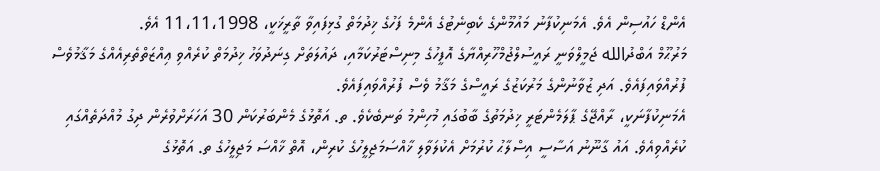އެންޑް ހައުސިން އެވެ. އެމަނިކުފާނު މައުމޫންގެ ކެބިނެޓުގެ އެންމެ ފަހުގެ ޚިދުމަތް ގުޅިފައިވާ ތާރީޚަކީ، 11،11،1998 އެވެ.
މަރުޙޫމް އަބްދުالله ޖަމީލްވަނީ ރައީސުލްޖުމްހޫރިއްޔާގެ އޮފީހުގެ މިނިސްޓަރުކަމާއި، ދައުލަތަށް ގިނަދުވަހު ޚިދުމަތް ކުރެއްވި ޢިއްޒަތްތެރިއެއްގެ މަޤާމުވެސް ފުރުއްވައިފައެވެ. އަދި ޒުވާނުންގެ މަރުކަޒުގެ ރައީސްގެ މަޤާމު ވެސް ފުރުއްވައިފައެވެ.
އެމަނިކުފާނަކީ، ރާއްޖޭގެ ޕާލަމެންޓަރީ ޚިދުމަތުގެ ބާބުގައި މުހިންމު ތަނބެކެވެ. ތ. އަތޮޅުގެ މެންބަރުކަން 30 އަހަރަށްވުރެން ދިގު މުއްދަތެއްގައި ކުރެއްވިއެވެ. އައު ގާނޫނު އަސާސީ އިސްލާޙު ކުރުމަށް އެކުލަވާލި ޚާއްސަމަޖިލީހުގެ ކުރިން، އޮތް ޚާއްސަ މަޖިލީހުގެ ތ. އަތޮޅުގެ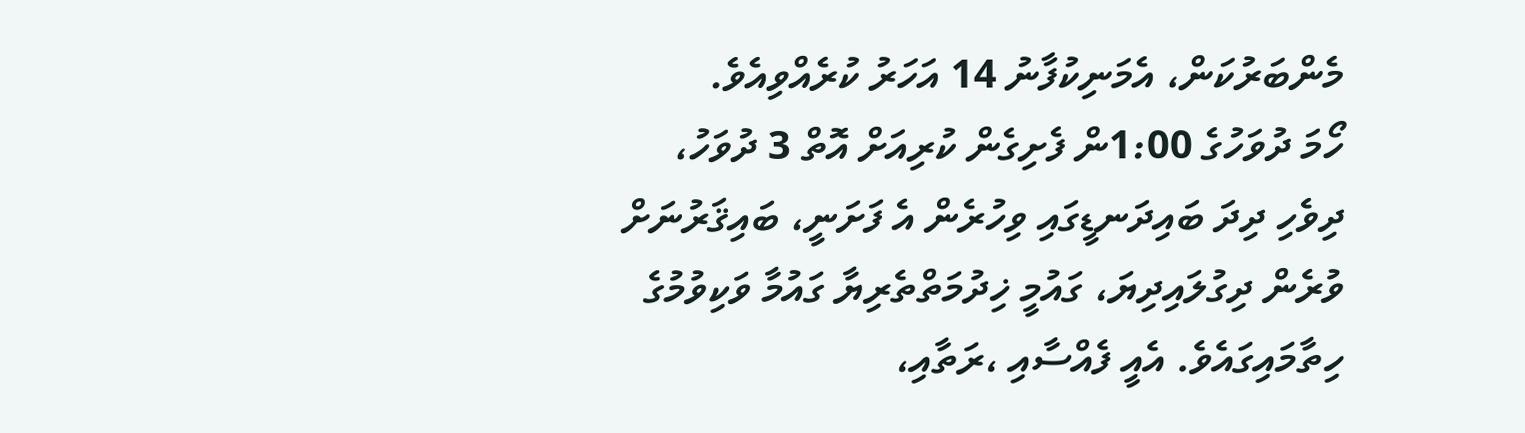މެންބަރުކަން، އެމަނިކުފާނު 14 އަހަރު ކުރެއްވިއެވެ.
ހޯމަ ދުވަހުގެ 1:00ން ފެށިގެން ކުރިއަށް އޮތް 3 ދުވަހު، ދިވެހި ދިދަ ބައިދަނޑީގައި ވިހުރެން އެ ފަށަނީ، ބައިޤަރުނަށް ވުރެން ދިގުލައިދިޔަ، ގައުމީ ޚިދުމަތްތެރިޔާ ގައުމާ ވަކިވުމުގެ ހިތާމައިގައެވެ. އެއީ ފެއްސާއި ،ރަތާއި،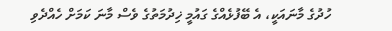ހުދުގެ މާނައަކީ، އެ ބޭފުޅެއްގެ ގައުމީ ޚިދުމަތުގެ ވެސް މާނަ ކަމަށް ހެއްދެވި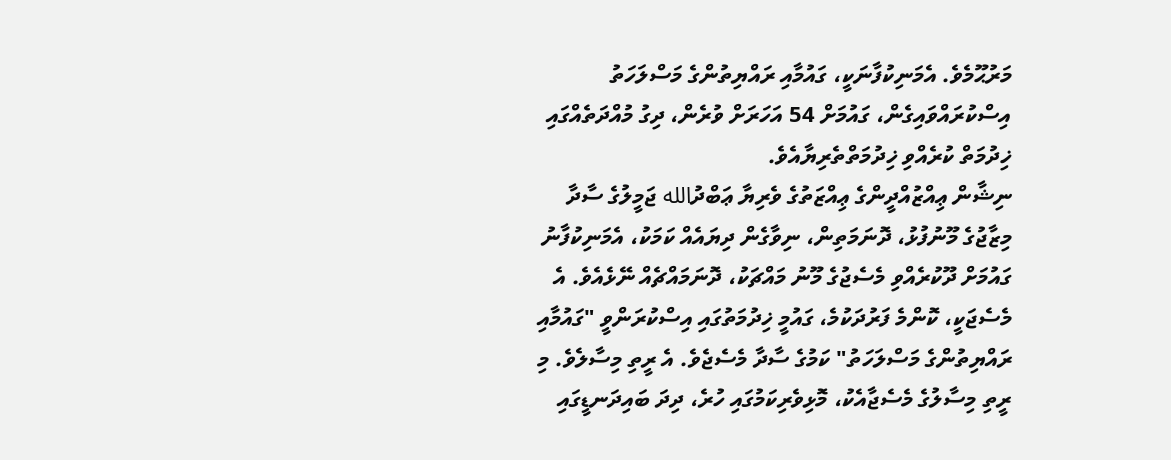މަރުޙޫމެވެ. އެމަނިކުފާނަކީ، ގައުމާއި ރައްޔިތުންގެ މަސްލަހަތު އިސްކުރައްވައިގެން، ގައުމަށް 54 އަހަރަށް ވުރެން، ދިގު މުއްދަތެއްގައި ޚިދުމަތް ކުރެއްވި ޚިދުމަތްތެރިޔާއެވެ.
ނިޝާން ޢިއްޒުއްދީންގެ ޢިއްޒަތުގެ ވެރިޔާ ޢަބްދުالله ޖަމީލުގެ ސާދާ މިޒާޖުގެ މޫނުފުޅު، ދޮނަމަތިން، ނިވާގެން ދިޔައެއް ކަމަކު، އެމަނިކުފާނު ގައުމަށް ދޫކުރެއްވި މެސެޖުގެ މޫނު މައްޗަކު، ދޮނަމައްޗެއް ނޭޅެއެވެ. އެ މެސެޖަކީ، ކޮންމެ ފަރުދަކުމެ، ގައުމީ ޚިދުމަތުގައި އިސްކުރަންވީ "ގައުމާއި ރައްޔިތުންގެ މަސްލަހަތު" ކަމުގެ ސާދާ މެސެޖެވެ. އެ ރީތި މިސާލެވެ. މި ރީތި މިސާލުގެ މެސެޖާއެކު، މޮޅިވެރިކަމުގައި ހުރެ، ދިދަ ބައިދަނޑީގައި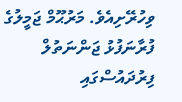ވިހުރޭށިއެވެ. މަރުޙޫމް ޖަމީލުގެ ފުރާނަފުޅު ޖަންނަތުލް ފިރުދައުސްގައި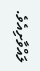ލައްވާށިއެވެ.